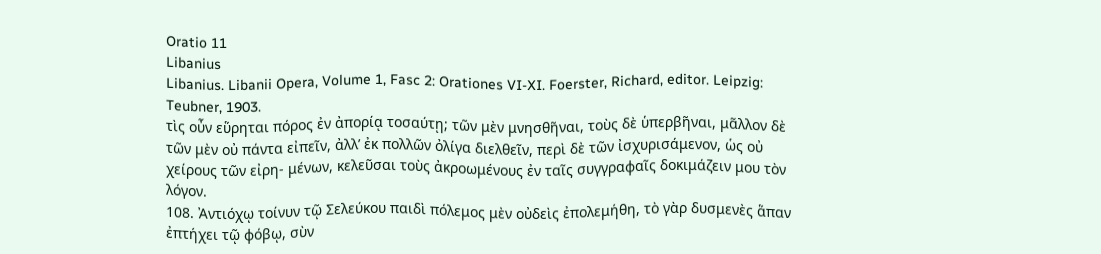Oratio 11
Libanius
Libanius. Libanii Opera, Volume 1, Fasc 2: Orationes VI-XI. Foerster, Richard, editor. Leipzig: Teubner, 1903.
τὶς οὖν εὕρηται πόρος ἐν ἀπορίᾳ τοσαύτῃ; τῶν μὲν μνησθῆναι, τοὺς δὲ ὑπερβῆναι, μᾶλλον δὲ τῶν μὲν οὐ πάντα εἰπεῖν, ἀλλ’ ἐκ πολλῶν ὀλίγα διελθεῖν, περὶ δὲ τῶν ἰσχυρισάμενον, ὡς οὐ χείρους τῶν εἰρη- μένων, κελεῦσαι τοὺς ἀκροωμένους ἐν ταῖς συγγραφαῖς δοκιμάζειν μου τὸν λόγον.
108. Ἀντιόχῳ τοίνυν τῷ Σελεύκου παιδὶ πόλεμος μὲν οὐδεὶς ἐπολεμήθη, τὸ γὰρ δυσμενὲς ἅπαν ἐπτήχει τῷ φόβῳ, σὺν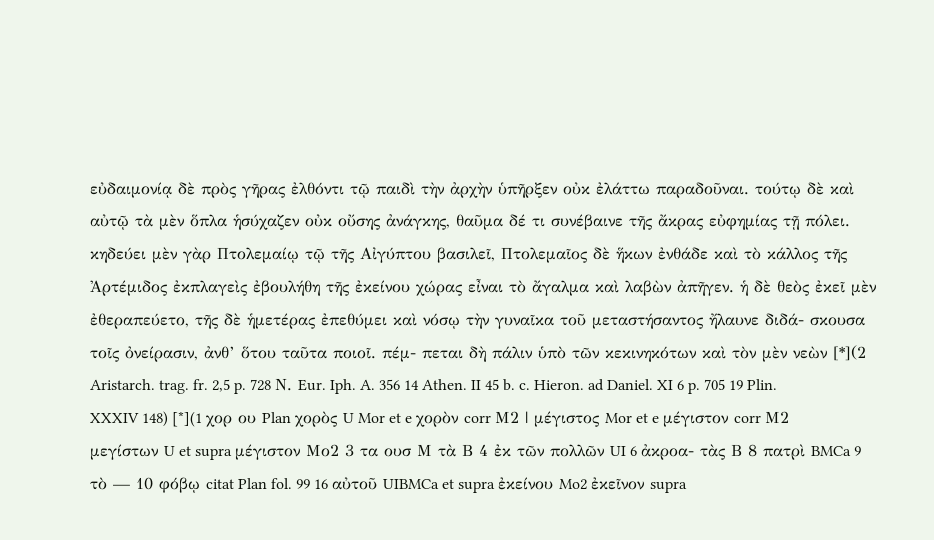εὐδαιμονίᾳ δὲ πρὸς γῆρας ἐλθόντι τῷ παιδὶ τὴν ἀρχὴν ὑπῆρξεν οὐκ ἐλάττω παραδοῦναι. τούτῳ δὲ καὶ αὐτῷ τὰ μὲν ὅπλα ἡσύχαζεν οὐκ οὔσης ἀνάγκης, θαῦμα δέ τι συνέβαινε τῆς ἄκρας εὐφημίας τῇ πόλει.
κηδεύει μὲν γὰρ Πτολεμαίῳ τῷ τῆς Αἰγύπτου βασιλεῖ, Πτολεμαῖος δὲ ἥκων ἐνθάδε καὶ τὸ κάλλος τῆς Ἀρτέμιδος ἐκπλαγεὶς ἐβουλήθη τῆς ἐκείνου χώρας εἶναι τὸ ἄγαλμα καὶ λαβὼν ἀπῆγεν. ἡ δὲ θεὸς ἐκεῖ μὲν ἐθεραπεύετο, τῆς δὲ ἡμετέρας ἐπεθύμει καὶ νόσῳ τὴν γυναῖκα τοῦ μεταστήσαντος ἤλαυνε διδά- σκουσα τοῖς ὀνείρασιν, ἀνθ’ ὅτου ταῦτα ποιοῖ. πέμ- πεται δὴ πάλιν ὑπὸ τῶν κεκινηκότων καὶ τὸν μὲν νεὼν [*](2 Aristarch. trag. fr. 2,5 p. 728 Ν. Eur. Iph. A. 356 14 Athen. II 45 b. c. Hieron. ad Daniel. XI 6 p. 705 19 Plin. XXXIV 148) [*](1 χορ ου Plan χορὸς U Mor et e χορὸν corr Μ2 | μέγιστος Mor et e μέγιστον corr Μ2 μεγίστων U et supra μέγιστον Μο2 3 τα ουσ Μ τὰ Β 4 ἐκ τῶν πολλῶν UI 6 ἀκροα- τὰς Β 8 πατρὶ BMCa 9 τὸ — 10 φόβῳ citat Plan fol. 99 16 αὐτοῦ UIBMCa et supra ἐκείνου Mo2 ἐκεῖνον supra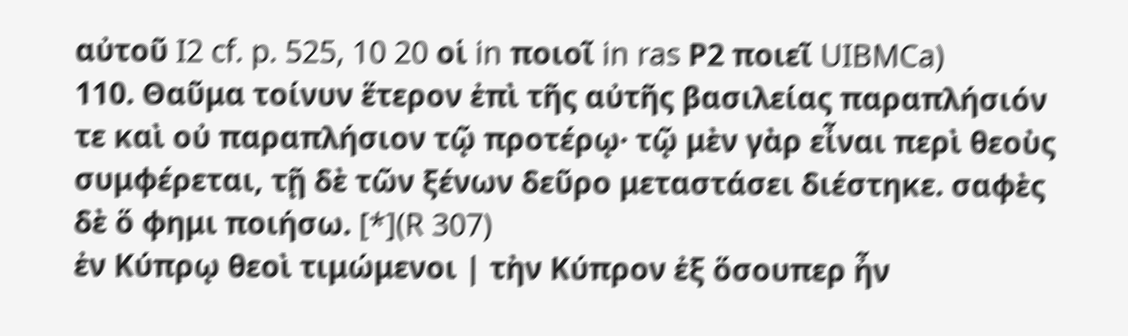αὐτοῦ I2 cf. p. 525, 10 20 οἱ in ποιοῖ in ras Ρ2 ποιεῖ UIBMCa)
110. Θαῦμα τοίνυν ἕτερον ἐπὶ τῆς αὐτῆς βασιλείας παραπλήσιόν τε καὶ οὐ παραπλήσιον τῷ προτέρῳ· τῷ μὲν γὰρ εἶναι περὶ θεοὺς συμφέρεται, τῇ δὲ τῶν ξένων δεῦρο μεταστάσει διέστηκε. σαφὲς δὲ ὅ φημι ποιήσω. [*](R 307)
ἐν Κύπρῳ θεοὶ τιμώμενοι | τὴν Κύπρον ἐξ ὅσουπερ ἦν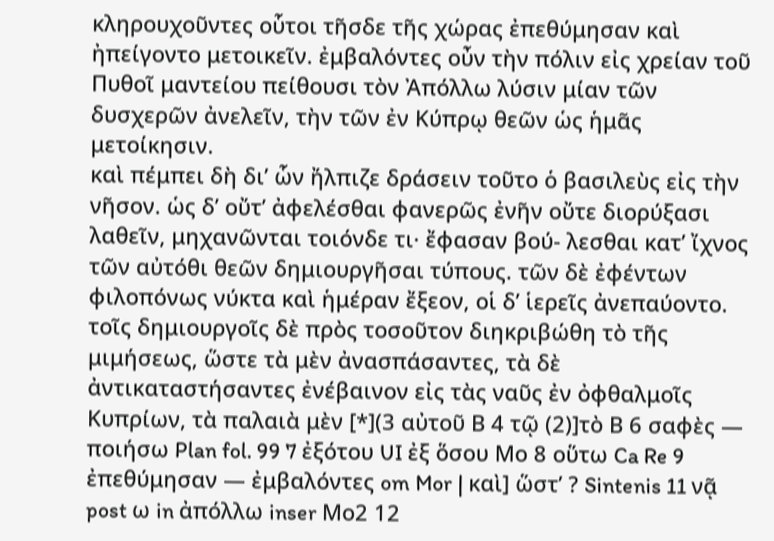κληρουχοῦντες οὗτοι τῆσδε τῆς χώρας ἐπεθύμησαν καὶ ἠπείγοντο μετοικεῖν. ἐμβαλόντες οὖν τὴν πόλιν εἰς χρείαν τοῦ Πυθοῖ μαντείου πείθουσι τὸν Ἀπόλλω λύσιν μίαν τῶν δυσχερῶν ἀνελεῖν, τὴν τῶν ἐν Κύπρῳ θεῶν ὡς ἡμᾶς μετοίκησιν.
καὶ πέμπει δὴ δι’ ὧν ἤλπιζε δράσειν τοῦτο ὁ βασιλεὺς εἰς τὴν νῆσον. ὡς δ’ οὔτ’ ἀφελέσθαι φανερῶς ἐνῆν οὔτε διορύξασι λαθεῖν, μηχανῶνται τοιόνδε τι· ἔφασαν βού- λεσθαι κατ’ ἴχνος τῶν αὐτόθι θεῶν δημιουργῆσαι τύπους. τῶν δὲ ἐφέντων φιλοπόνως νύκτα καὶ ἡμέραν ἔξεον, οἱ δ’ ἱερεῖς ἀνεπαύοντο. τοῖς δημιουργοῖς δὲ πρὸς τοσοῦτον διηκριβώθη τὸ τῆς μιμήσεως, ὥστε τὰ μὲν ἀνασπάσαντες, τὰ δὲ ἀντικαταστήσαντες ἐνέβαινον εἰς τὰς ναῦς ἐν ὀφθαλμοῖς Κυπρίων, τὰ παλαιὰ μὲν [*](3 αὐτοῦ Β 4 τῷ (2)]τὸ Β 6 σαφὲς — ποιήσω Plan fol. 99 7 ἐξότου UI ἐξ ὅσου Μο 8 οὕτω Ca Re 9 ἐπεθύμησαν — ἐμβαλόντες om Mor | καὶ] ὥστ’ ? Sintenis 11 νᾷ post ω in ἀπόλλω inser Μο2 12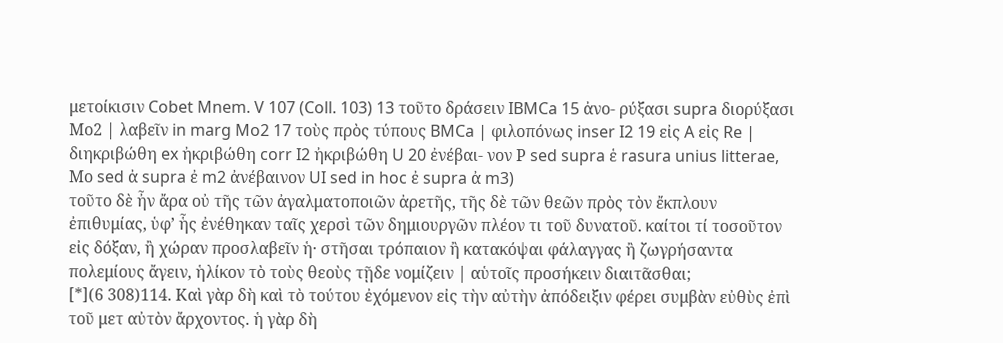μετοίκισιν Cobet Mnem. V 107 (Coll. 103) 13 τοῦτο δράσειν IBMCa 15 ἀνο- ρύξασι supra διορύξασι Μο2 | λαβεῖν in marg Mo2 17 τοὺς πρὸς τύπους BMCa | φιλοπόνως inser I2 19 εἰς A εἰς Re | διηκριβώθη ex ἠκριβώθη corr I2 ἠκριβώθη U 20 ἐνέβαι- νον Ρ sed supra ἑ rasura unius litterae, Μο sed ἀ supra ἐ m2 ἀνέβαινον UI sed in hoc ἐ supra ἀ m3)
τοῦτο δὲ ἦν ἄρα οὐ τῆς τῶν ἀγαλματοποιῶν ἀρετῆς, τῆς δὲ τῶν θεῶν πρὸς τὸν ἔκπλουν ἐπιθυμίας, ὑφ’ ἧς ἐνέθηκαν ταῖς χερσὶ τῶν δημιουργῶν πλέον τι τοῦ δυνατοῦ. καίτοι τί τοσοῦτον εἰς δόξαν, ἢ χώραν προσλαβεῖν ἡ· στῆσαι τρόπαιον ἢ κατακόψαι φάλαγγας ἢ ζωγρήσαντα πολεμίους ἄγειν, ἡλίκον τὸ τοὺς θεοὺς τῇδε νομίζειν | αὑτοῖς προσήκειν διαιτᾶσθαι;
[*](6 308)114. Καὶ γὰρ δὴ καὶ τὸ τούτου ἐχόμενον εἰς τὴν αὐτὴν ἀπόδειξιν φέρει συμβὰν εὐθὺς ἐπὶ τοῦ μετ αὐτὸν ἄρχοντος. ἡ γὰρ δὴ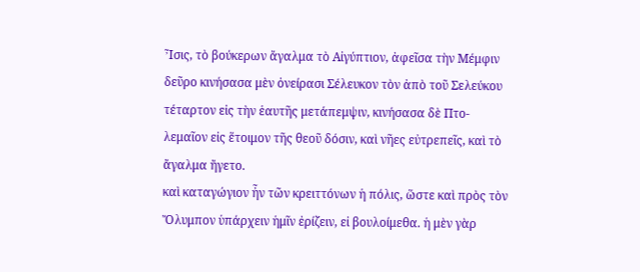Ἶσις, τὸ βούκερων ἄγαλμα τὸ Αἰγύπτιον, ἀφεῖσα τὴν Μέμφιν δεῦρο κινήσασα μὲν ὀνείρασι Σέλευκον τὸν ἀπὸ τοῦ Σελεύκου τέταρτον εἰς τὴν ἑαυτῆς μετάπεμψιν, κινήσασα δὲ Πτο- λεμαῖον εἰς ἕτοιμον τῆς θεοῦ δόσιν, καὶ νῆες εὐτρεπεῖς, καὶ τὸ ἄγαλμα ἤγετο.
καὶ καταγώγιον ἦν τῶν κρειττόνων ἡ πόλις, ὥστε καὶ πρὸς τὸν Ὄλυμπον ὑπάρχειν ἡμῖν ἐρίζειν, εἰ βουλοίμεθα. ἡ μὲν γὰρ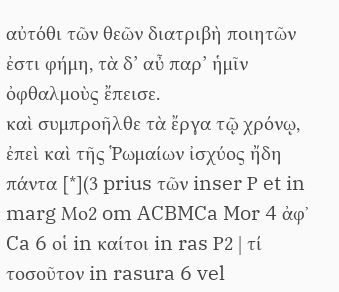αὐτόθι τῶν θεῶν διατριβὴ ποιητῶν ἐστι φήμη, τὰ δ’ αὖ παρ’ ἡμῖν ὀφθαλμοὺς ἔπεισε.
καὶ συμπροῆλθε τὰ ἔργα τῷ χρόνῳ, ἐπεὶ καὶ τῆς Ῥωμαίων ἰσχύος ἤδη πάντα [*](3 prius τῶν inser Ρ et in marg Μο2 om ACBMCa Mor 4 ἀφ᾿ Ca 6 οἱ in καίτοι in ras Ρ2 | τί τοσοῦτον in rasura 6 vel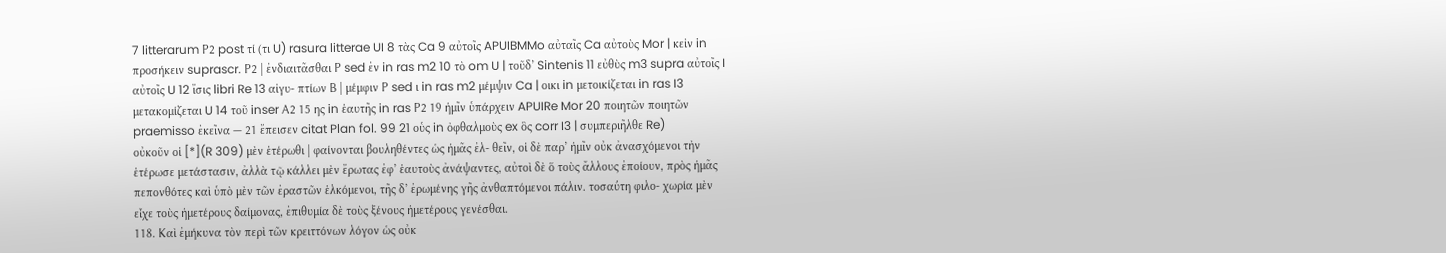7 litterarum Ρ2 post τί (τι U) rasura litterae UI 8 τὰς Ca 9 αὐτοῖς APUIBMMo αὐταῖς Ca αὐτοὺς Mor | κεἰν in προσήκειν suprascr. Ρ2 | ἐνδιαιτᾶσθαι Ρ sed ἐν in ras m2 10 τὸ om U | τοῦδ’ Sintenis 11 εὐθὺς m3 supra αὐτοῖς I αὐτοῖς U 12 ἴσις libri Re 13 αἰγυ- πτίων Β | μέμφιν Ρ sed ι in ras m2 μέμψιν Ca | οικι in μετοικίζεται in ras I3 μετακομίζεται U 14 τοῦ inser Α2 15 ης in ἑαυτῆς in ras Ρ2 19 ἡμῖν ὑπάρχειν APUIRe Mor 20 ποιητῶν ποιητῶν praemisso ἐκεῖνα — 21 ἔπεισεν citat Plan fol. 99 21 οὑς in ὀφθαλμοὺς ex ὃς corr I3 | συμπεριῆλθε Re)
οὐκοῦν οἱ [*](R 309) μὲν ἑτέρωθι | φαίνονται βουληθέντες ὡς ἡμᾶς ἐλ- θεῖν, οἱ δὲ παρ’ ἡμῖν οὐκ ἀνασχόμενοι τὴν ἑτέρωσε μετάστασιν, ἀλλὰ τῷ κάλλει μὲν ἔρωτας ἐφ’ ἑαυτοὺς ἀνάψαντες, αὐτοὶ δὲ ὅ τοὺς ἄλλους ἐποίουν, πρὸς ἡμᾶς πεπονθότες καὶ ὑπὸ μὲν τῶν ἐραστῶν ἑλκόμενοι, τῆς δ’ ἐρωμένης γῆς ἀνθαπτόμενοι πάλιν. τοσαύτη φιλο- χωρία μὲν εἶχε τοὺς ἡμετέρους δαίμονας, ἐπιθυμία δὲ τοὺς ξένους ἡμετέρους γενέσθαι.
118. Καὶ ἐμήκυνα τὸν περὶ τῶν κρειττόνων λόγον ὡς οὐκ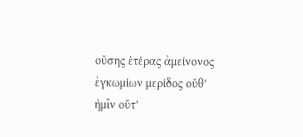οὔσης ἑτέρας ἀμείνονος ἐγκωμίων μερίδος οὔθ’ ἡμῖν οὔτ’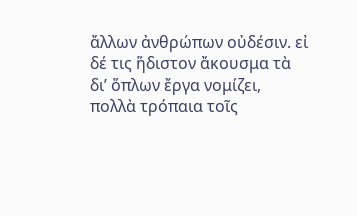ἄλλων ἀνθρώπων οὐδέσιν. εἰ δέ τις ἥδιστον ἄκουσμα τὰ δι’ ὅπλων ἔργα νομίζει, πολλὰ τρόπαια τοῖς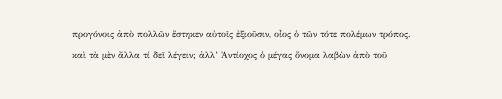προγόνοις ἀπὸ πολλῶν ἔστηκεν αὐτοῖς ἐξιοῦσιν, οἶος ὁ τῶν τότε πολέμων τρόπος.
καὶ τὰ μὲν ἄλλα τί δεῖ λέγειν; ἀλλ’ Ἀντίοχος ὁ μέγας ὄνομα λαβὼν ἀπὸ τοῦ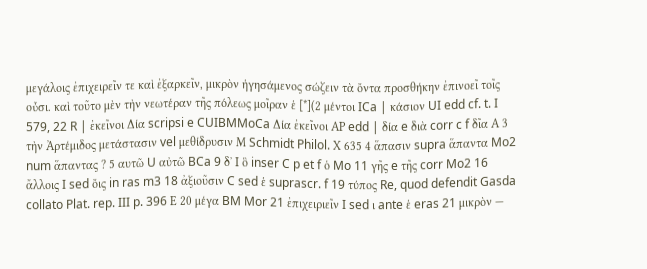μεγάλοις ἐπιχειρεῖν τε καὶ ἐξαρκεῖν, μικρὸν ἡγησάμενος σώζειν τὰ ὄντα προσθήκην ἐπινοεῖ τοῖς οὖσι. καὶ τοῦτο μὲν τὴν νεωτέραν τῆς πόλεως μοῖραν ἑ [*](2 μέντοι ICa | κάσιον UI edd cf. t. I 579, 22 R | ἐκεῖνοι Δία scripsi e CUIBMMoCa Δία ἐκεῖνοι ΑΡ edd | δία e διὰ corr c f δῖα Α 3 τὴν Ἀρτέμιδος μετάστασιν vel μεθίδρυσιν Μ Schmidt Philol. Χ 635 4 ἅπασιν supra ἅπαντα Mo2 num ἅπαντας ? 5 αυτῶ U αὐτῶ BCa 9 δ᾿ I ὃ inser C p et f ὁ Mo 11 γῆς e τῆς corr Mo2 16 ἄλλοις I sed ὄις in ras m3 18 ἀξιοῦσιν C sed ἑ suprascr. f 19 τύπος Re, quod defendit Gasda collato Plat. rep. III p. 396 Ε 20 μέγα BM Mor 21 ἐπιχειριεῖν I sed ι ante ἑ eras 21 μικρὸν —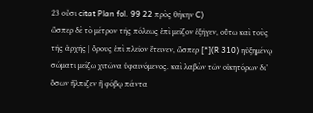23 οὖσι citat Plan fol. 99 22 πρὸς θήκην C)
ὥσπερ δὲ τὸ μέτρον τῆς πόλεως ἐπὶ μεῖζον ἐξῆγεν, οὕτω καὶ τοὺς τῆς ἀρχῆς | ὄρους ἐπὶ πλεῖον ἔτεινεν, ὥσπερ [*](R 310) ηὐξημένῳ σώματι μείζω χιτῶνα ὑφαινόμενος. καὶ λαβὼν τῶν οἰκητόρων δι’ ὅσων ἤλπιζεν ἢ φόβῳ πάντα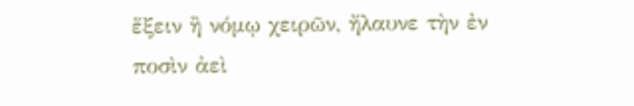ἕξειν ἢ νόμῳ χειρῶν, ἤλαυνε τὴν ἐν ποσὶν ἀεὶ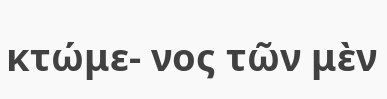κτώμε- νος τῶν μὲν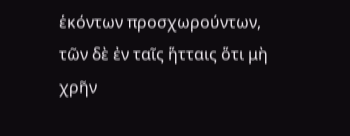ἑκόντων προσχωρούντων, τῶν δὲ ἐν ταῖς ἥτταις ὅτι μὴ χρῆν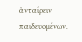ἀνταίρειν παιδευομένων.